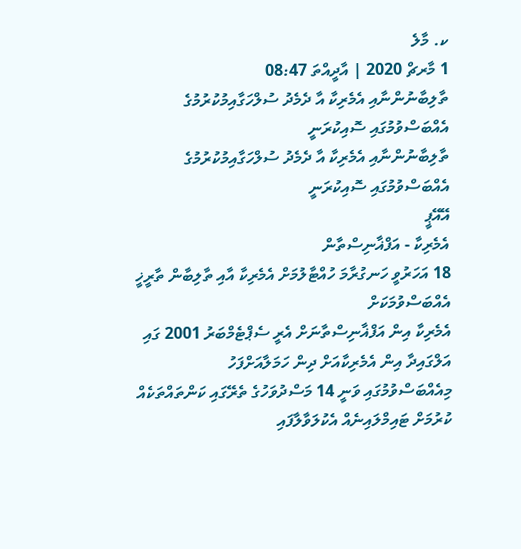ކ. މާލެ
1 މާރޗް 2020 | އާދީއްތަ 08:47
ތާލިބާނުންނާއި އެމެރިކާ އާ ދެމެދު ސުލްހަގާއިމުކުރުމުގެ އެއްބަސްވުމުގައި ސޮއިކުރަނީ
ތާލިބާނުންނާއި އެމެރިކާ އާ ދެމެދު ސުލްހަގާއިމުކުރުމުގެ އެއްބަސްވުމުގައި ސޮއިކުރަނީ
އޭއޭޕީ
އެމެރިކާ - އަފްޣާނިސްތާން
18 އަހަރުވީ ހަނގުރާމަ ހުއްޓާލުމަށް އެމެރިކާ އާއި ތާލިބާން ތާރީޚީ އެއްބަސްވުމަކަށް
އެމެރިކާ އިން އަފްޣާނިސްތާނަށް އެރީ ސެޕްޓެމްބަރު 2001 ގައި އަލްގައިދާ އިން އެމެރިކާއަށް ދިން ހަމަލާއަށްފަހު
މިއެއްބަސްވުމުގައި ވަނީ 14 މަސްދުވަހުގެ ތެރޭގައި ކަންތައްތަކެއް ކުރުމަށް ޓައިމްލައިނެއް އެކުލަވާލާފައި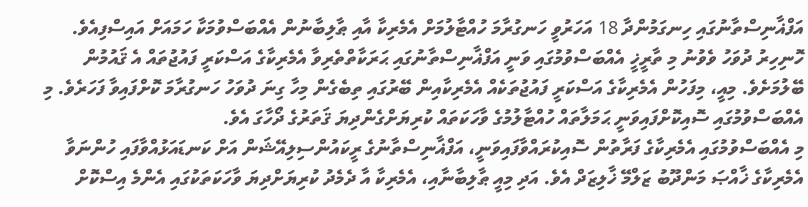އަފްޣާނިސްތާނުގައި ހިނގަމުންދާ 18 އަހަރުވީ ހަނގުރާމަ ހުއްޓާލުމަށް އެމެރިކާ އާއި ޠާލިބާނުން އެއްބަސްވުމަކާ ހަމައަށް އައިސްފިއެވެ.
ހޮނިހިރު ދުވަހު ވެވުނު މި ތާރީޚީ އެއްބަސްވުމުގައި ވަނީ އަފްޣާނިސްތާނުގައި ޙަރަކާތްތެރިވާ އެމެރިކާގެ އަސްކަރީ ފައުޖުތައް އެ ޤައުމުން ބޭލުމަށެވެ. މިއީ، މިފަހުން އެމެރިކާގެ އަސްކަރީ ފައުޖުތަކެއް އެމެރިކާއިން ބޭރުގައި ތިބެގެން މިހާ ގިނަ ދުވަހު ހަނގުރާމަ ކޮށްފައިވާ ފަހަރެވެ. މި އެއްބަސްވުމުގައި ސޮއިކޮށްފައިވަނީ ޙަމަލާތައް ހުއްޓާލުމުގެ ވާހަކަތައް ކުރިޔަށްގެންދިޔަ ޤަތަރުގެ ދޯހާގަ އެވެ.
މި އެއްބަސްވުމުގައި އެމެރިކާގެ ފަރާތުން ސޮއިކުރައްވާފައިވަނީ، އަފްޣާނިސްތާނުގެ ރީކައުންސިލިއޭޝަން އަށް ކަނޑައަޅުއްވާފައި ހުންނަވާ އެމެރިކާގެ ޚާއްޞަ މަންދޫބު ޒަލްމޭ ޚާލިޒަދް އެވެ. އަދި މިއީ ޠާލިބާނާއި، އެމެރިކާ އާ ދެމެދު ކުރިޔަށްދިޔަ ވާހަކަތަކުގައި އެންމެ އިސްކޮށް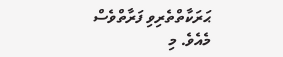ޙަރަކާތްތެރިވި ފަރާތްވެސް މެއެވެ. މި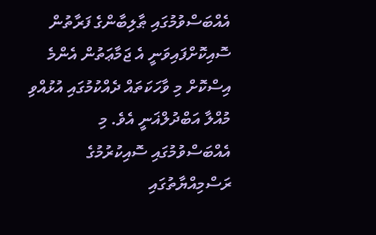އެއްބަސްވުމުގައި ޠާލިބާންގެ ފަރާތުން ސޮއިކޮށްފައިވަނީ އެ ޖަމާޢަތުން އެންމެ އިސްކޮށް މި ވާހަކަތައް ދެއްކުމުގައި އުޅުއްވި މުއްލާ އަބްދުލްޣަނީ އެވެ. މި އެއްބަސްވުމުގައި ސޮއިކުރުމުގެ ރަސްމިއްޔާތުގައި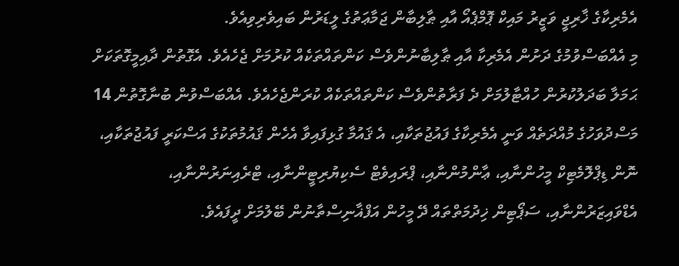އެމެރިކާގެ ޚާރިޖީ ވަޒީރު މައިކް ޕޮމްޕެއޯ އާއި ޠާލިބާން ޖަމާޢަތުގެ ލީޑަރުން ބައިވެރިވިއެވެ.
މި އެއްބަސްވުމުގެ ދަށުން އެމެރިކާ އާއި ޠާލިބާނުންވެސް ކަންތައްތަކެއް ކުރުމަށް ޖެހެއެވެ. އެގޮތުން ދާއިމީގޮތަކަށް ޙަމަލާ ބަދަލުކުރުން ހުއްޓާލުމަށް ދެ ފަރާތުންވެސް ކަންތައްތަކެއް ކުރަންޖެހެއެވެ. އެއްބަސްވުން ބުނާގޮތުން 14 މަސްދުވަހުގެ މުއްދަތެއް ވަނީ އެމެރިކާގެ ފައުޖުތަކާއި، އެ ޤައުމާ ގުޅިފައިވާ އެހެން ޤައުމުތަކުގެ އަސްކަރީ ފައުޖުތަކާއި، ނޮން ޑިޕްލޮމެޓިކް މީހުންނާއި، ޢާންމުންނާއި، ޕްރައިވެޓް ސެކިޔުރިޓީންނާއި، ޓްރެއިނަރުންނާއި، އެޑްވައިޒަރުންނާއި، ސަޕޯޓިން ޚިދުމަތްތައް ދޭ މީހުން އަފްޣާނިސްތާނުން ބޭލުމަށް ދީފައެވެ.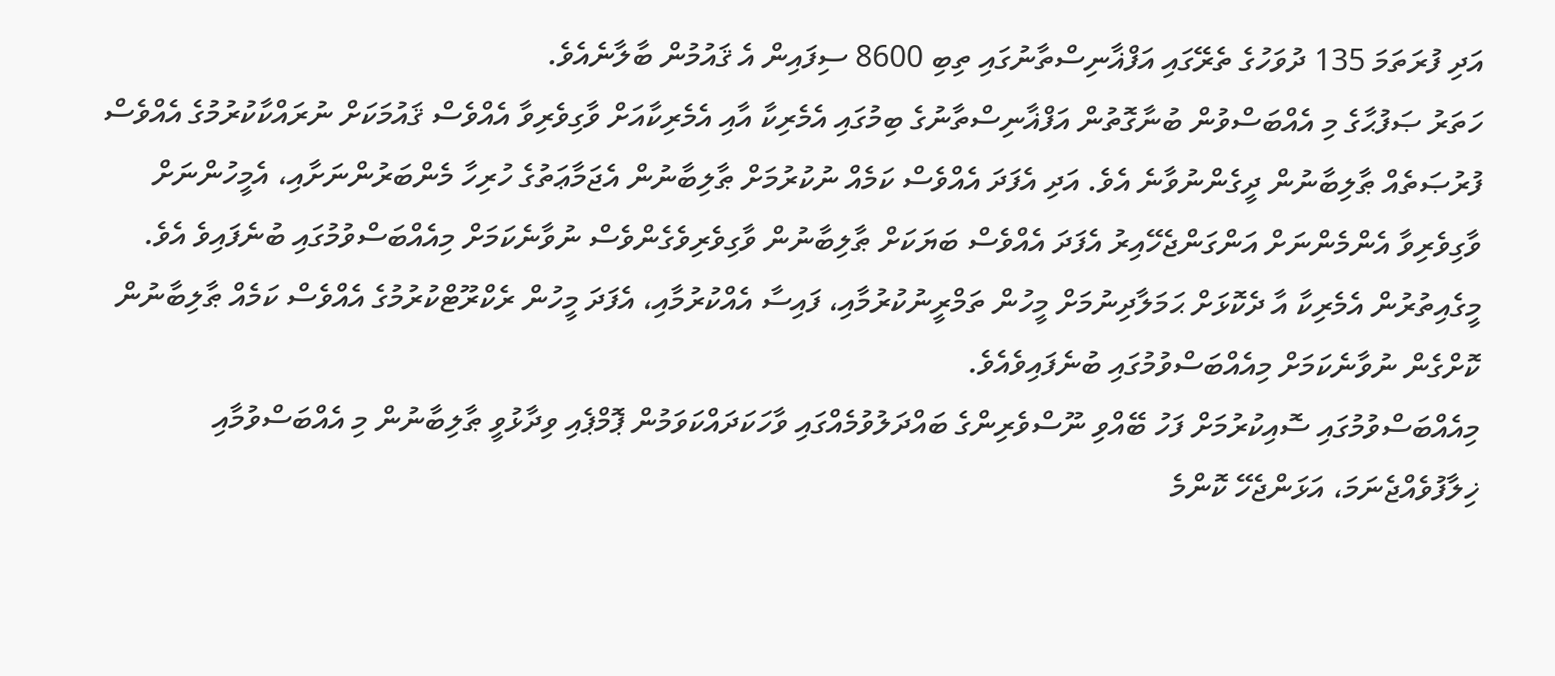އަދި ފުރަތަމަ 135 ދުވަހުގެ ތެރޭގައި އަފްޣާނިސްތާނުގައި ތިބި 8600 ސިފައިން އެ ޤައުމުން ބާލާނެއެވެ.
ހަތަރު ޞަފުޙާގެ މި އެއްބަސްވުން ބުނާގޮތުން އަފްޣާނިސްތާނުގެ ބިމުގައި އެމެރިކާ އާއި އެމެރިކާއަށް ވާގިވެރިވާ އެއްވެސް ޤައުމަކަށް ނުރައްކާކުރުމުގެ އެއްވެސް ފުރުޞަތެއް ޠާލިބާނުން ދީގެންނުވާނެ އެވެ. އަދި އެފަދަ އެއްވެސް ކަމެއް ނުކުރުމަށް ޠާލިބާނުން އެޖަމާޢަތުގެ ހުރިހާ މެންބަރުންނަށާއި، އެމީހުންނަށް ވާގިވެރިވާ އެންމެންނަށް އަންގަންޖެހޭއިރު އެފަދަ އެއްވެސް ބަޔަކަށް ޠާލިބާނުން ވާގިވެރިވެގެންވެސް ނުވާނެކަމަށް މިއެއްބަސްވުމުގައި ބުނެފައިވެ އެވެ. މީގެއިތުރުން އެމެރިކާ އާ ދެކޮޅަށް ޙަމަލާދިނުމަށް މީހުން ތަމްރީނުކުރުމާއި، ފައިސާ އެއްކުރުމާއި، އެފަދަ މީހުން ރެކްރޫޓްކުރުމުގެ އެއްވެސް ކަމެއް ޠާލިބާނުން ކޮށްގެން ނުވާނެކަމަށް މިއެއްބަސްވުމުގައި ބުނެފައިވެއެވެ.
މިއެއްބަސްވުމުގައި ސޮއިކުރުމަށް ފަހު ބޭއްވި ނޫސްވެރިންގެ ބައްދަލުވުމެއްގައި ވާހަކަދައްކަވަމުން ޕޮމްޕެއި ވިދާޅުވީ ޠާލިބާނުން މި އެއްބަސްވުމާއި ޚިލާފުވެއްޖެނަމަ، އަޅަންޖެހޭ ކޮންމެ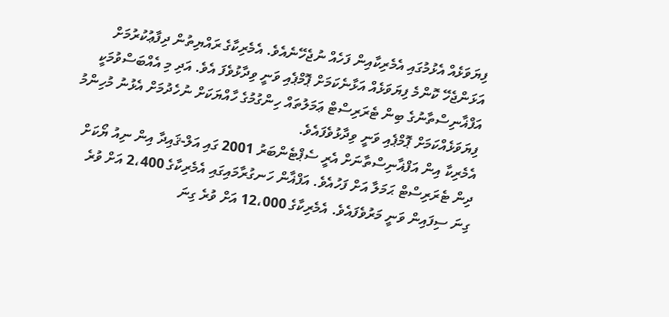ފިޔަވަޅެއް އެޅުމުގައި އެމެރިކާއިން ފަހެއް ނުޖެހޭނެއެވެ. އެމެރިކާގެ ރައްޔިތުން ދިފާޢުކުރުމަށް އަޅަންޖެހޭ ކޮންމެ ފިޔަވަޅެއް އަޅާނެކަމަށް ޕޮމްޕެއި ވަނީ ވިދާޅުވެފަ އެވެ. އަދި މި އެއްބަސްވުމަކީ އަފްޣާނިސްތާނުގެ ބިން ޓެރަރިސްޓް ޢަމަލުތައް ހިންގުމުގެ ހާއްޔަކަށް ނުހެދުމަށް އެޅުނު މުހިންމު ފިޔަވަޅެއްކަމަށް ޕޮމްޕެއި ވަނީ ވިދާޅުވެފައެވެ.
އެމެރިކާ އިން އަފްޣާނިސްތާނަށް އެރީ ސެޕްޓެންބަރު 2001 ގައި އަލް-ޤައިދާ އިން ނިއު ޔޯކަށް ދިން ޓެރަރިސްޓް ޙަމަލާ އަށް ފަހުއެވެ. އަފްޣާން ހަނގުރާމައިގައި އެމެރިކާގެ 2،400 އަށް ވުރެ ގިނަ ސިފައިން ވަނީ މަރުވެފައެވެ. އެމެރިކާގެ 12،000 އަށް ވުރެ ގިނަ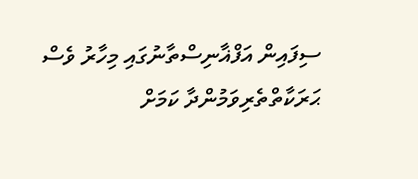ސިފައިން އަފްޣާނިސްތާނުގައި މިހާރު ވެސް ޙަރަކާތްތެރިވަމުންދާ ކަމަށް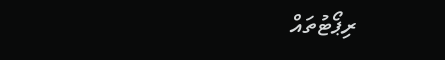ރިޕޯޓުތައް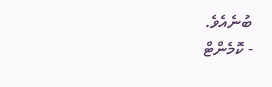ބުނެއެވެ.
- ކޮމެންޓް